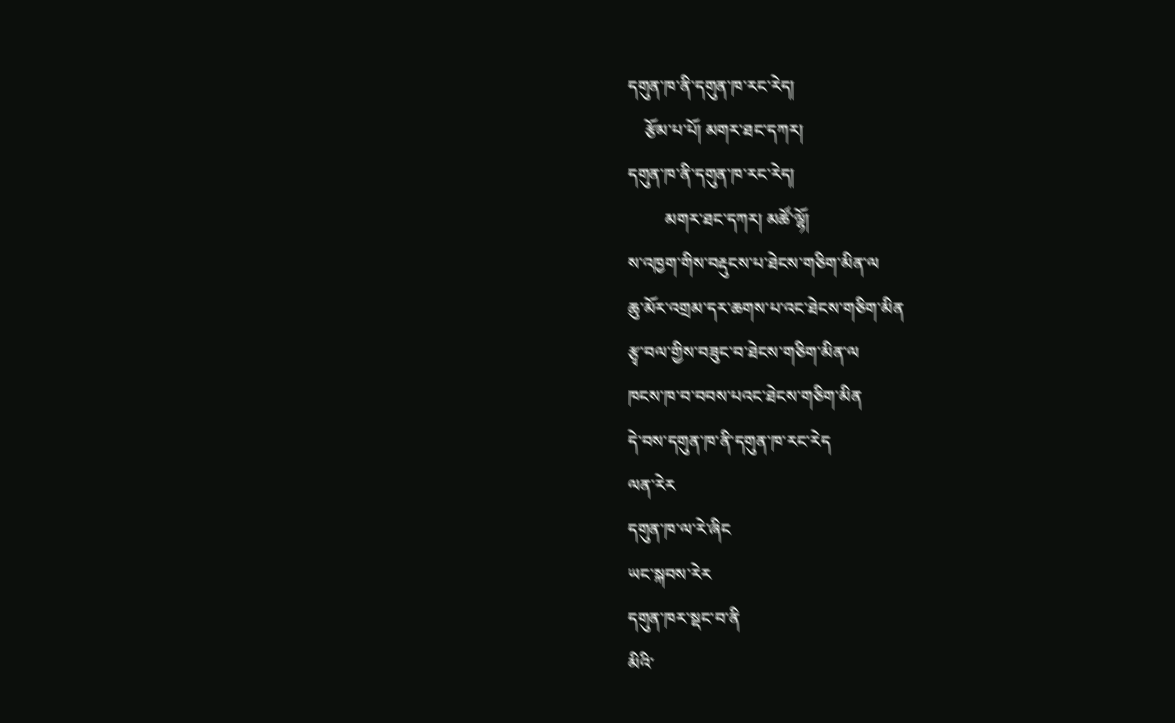དགུན་ཁ་ནི་དགུན་ཁ་རང་རེད།
    རྩོམ་པ་པོ། མགར་ཐང་དཀར།
དགུན་ཁ་ནི་དགུན་ཁ་རང་རེད།
         མགར་ཐང་དཀར། མཚོ་ལྷོ།
ས་འཁྱག་གིས་བརྡུངས་པ་ཐེངས་གཅིག་མིན་ལ
ཆུ་མོར་འགྲམ་དར་ཆགས་པ་འང་ཐེངས་གཅིག་མིན
རྩྭ་བལ་གྱིས་བཟུང་བ་ཐེངས་གཅིག་མིན་ལ
ཁངས་ཁ་བ་བབས་པའང་ཐེངས་གཅིག་མིན
དེ་བས་དགུན་ཁ་ནི་དགུན་ཁ་རང་རེད
ལན་རེར
དགུན་ཁ་ལ་རེ་ཞིང
ཡང་སྐབས་རེར
དགུན་ཁར་སྡང་བ་ནི
མིའི་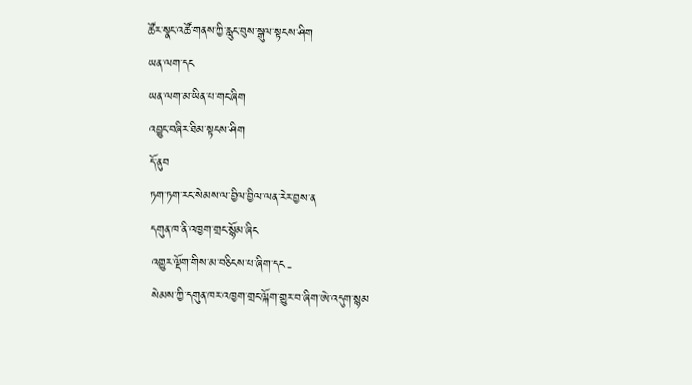ཚོར་སྣང་འཚོ་གནས་ཀྱི་རླུང་བུས་སྒུལ་སྟངས་ཤིག
ཡན་ལག་དང
ཡན་ལག་མ་ཡིན་པ་གང་ཞིག
འབྱུང་བཞིར་ཐིམ་སྟངས་ཤིག
དོ་ནུབ
ཏག་ཏག་རང་སེམས་ལ་བྱིལ་བྱིལ་ལན་རེར་བྱས་ན
དགུན་ཁ་ནི་འཁྱག་གྲང་སྙོམ་ཞིང
འགྱུར་ལྡོག་གིས་མ་བཅིངས་པ་ཞིག་དང-
སེམས་ཀྱི་དགུན་ཁར་འཁྱག་གྲང་ལྐོག་གྱུར་བ་ཞིག་ཨེ་འདུག་སྙམ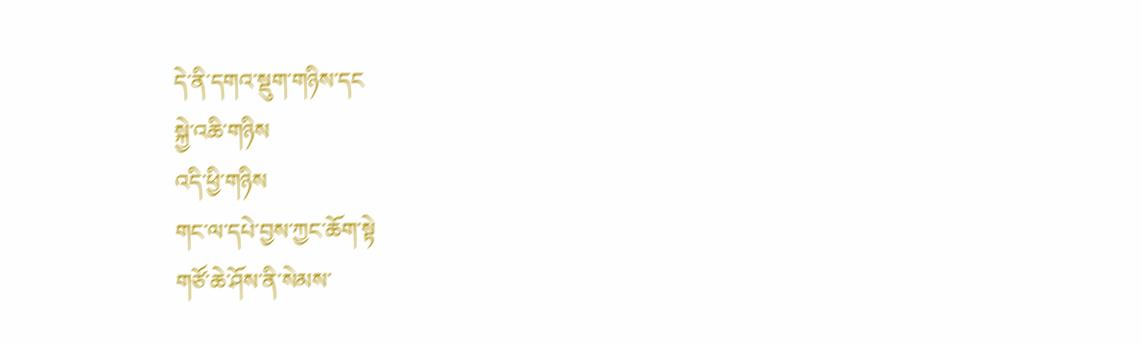དེ་ནི་དགའ་སྡུག་གཉིས་དང
སྐྱེ་འཆི་གཉིས
འདི་ཕྱི་གཉིས
གང་ལ་དཔེ་བྱས་ཀྱང་ཆོག་སྟེ
གཙོ་ཆེ་ཤོས་ནི་སེམས་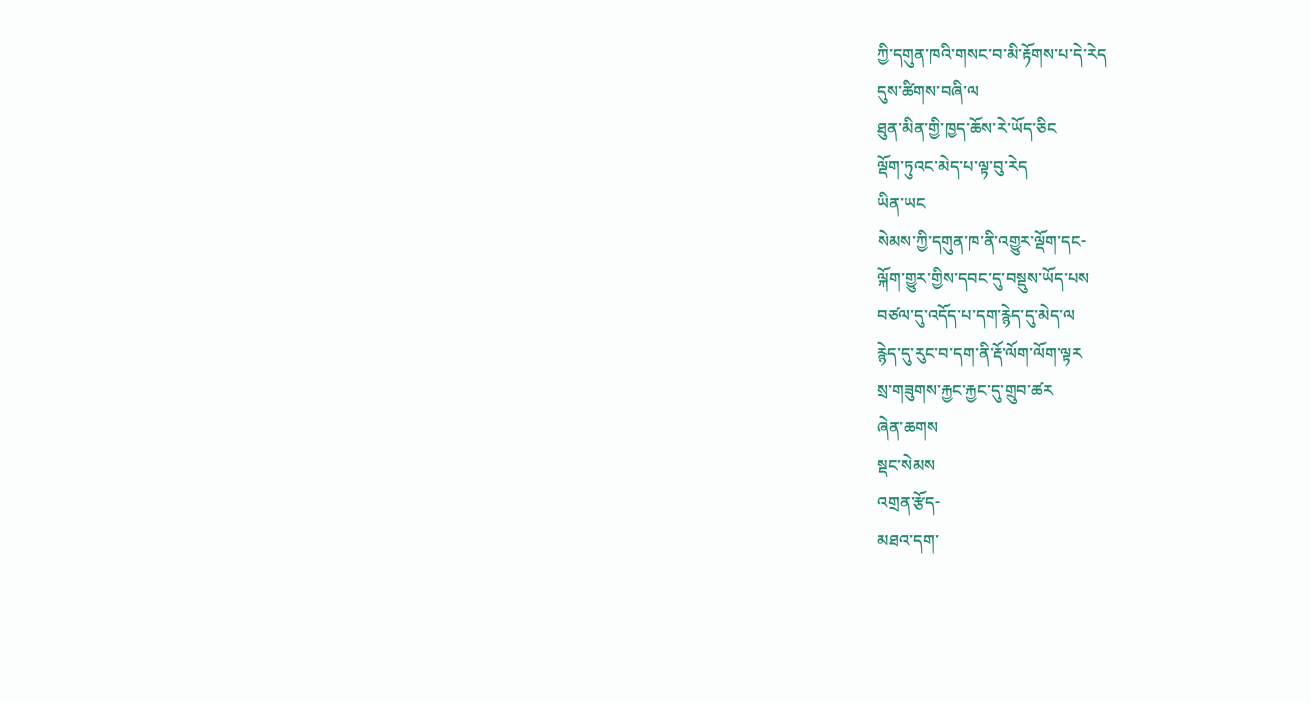ཀྱི་དགུན་ཁའི་གསང་བ་མི་རྟོགས་པ་དེ་རེད
དུས་ཚིགས་བཞི་ལ
ཐུན་མིན་གྱི་ཁྱད་ཆོས་རེ་ཡོད་ཅིང
ལྡོག་ཏུའང་མེད་པ་ལྟ་བུ་རེད
ཡིན་ཡང
སེམས་ཀྱི་དགུན་ཁ་ནི་འགྱུར་ལྡོག་དང-
ལྐོག་གྱུར་གྱིས་དབང་དུ་བསྡུས་ཡོད་པས
བཙལ་དུ་འདོད་པ་དག་རྙེད་དུ་མེད་ལ
རྙེད་དུ་རུང་བ་དག་ནི་རྡོ་ལོག་ལོག་ལྟར
སྲ་གཟུགས་རྐྱང་རྐྱང་དུ་གྲུབ་ཚར
ཞེན་ཆགས
སྡང་སེམས
འགྲན་རྩོད-
མཐའ་དག་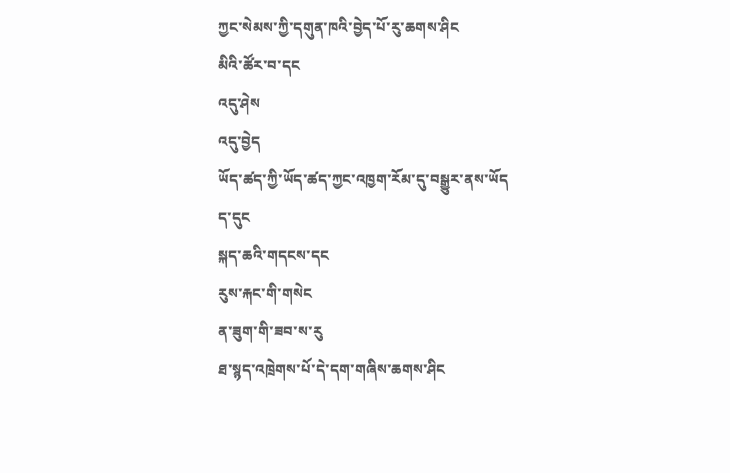ཀྱང་སེམས་ཀྱི་དགུན་ཁའི་བྱེད་པོ་རུ་ཆགས་ཤིང
མིའི་ཚོར་བ་དང
འདུ་ཤེས
འདུ་བྱེད
ཡོད་ཚད་ཀྱི་ཡོད་ཚད་ཀྱང་འཁྱག་རོམ་དུ་བསྒྱུར་ནས་ཡོད
ད་དུང
སྐད་ཆའི་གདངས་དང
རུས་རྐང་གི་གསེང
ན་ཟུག་གི་ཟབ་ས་རུ
ཐ་སྙད་འཁྲེགས་པོ་དེ་དག་གཞིས་ཆགས་ཤིང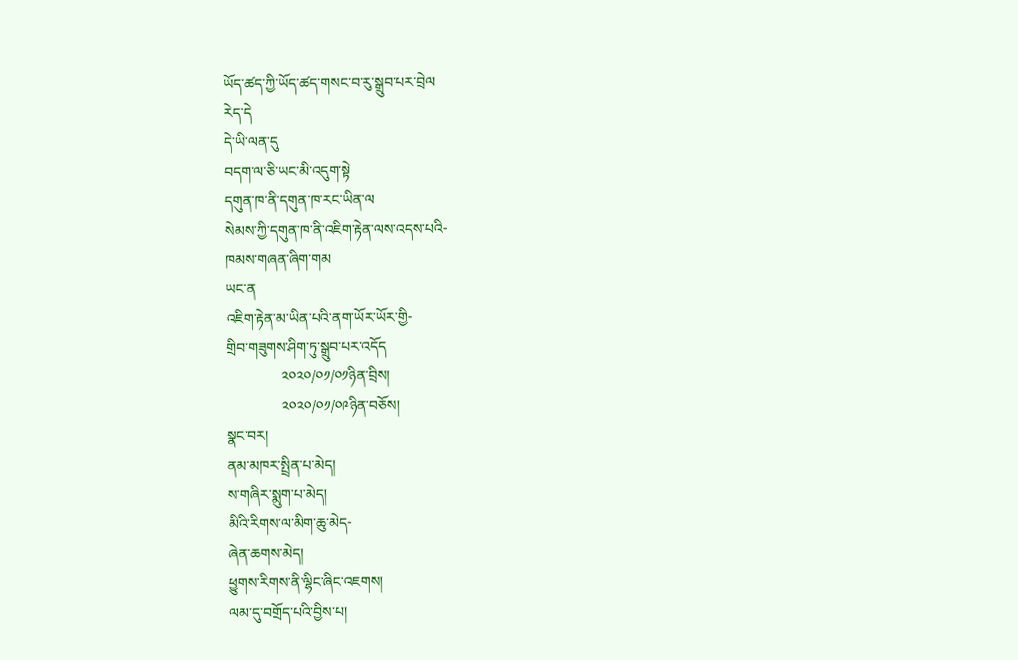ཡོད་ཚད་ཀྱི་ཡོད་ཚད་གསང་བ་རུ་སྒྲུབ་པར་བྲེལ
རེད་དེ
དེ་ཡི་ལན་དུ
བདག་ལ་ཅི་ཡང་མི་འདུག་སྟེ
དགུན་ཁ་ནི་དགུན་ཁ་རང་ཡིན་ལ
སེམས་ཀྱི་དགུན་ཁ་ནི་འཇིག་རྟེན་ལས་འདས་པའི-
ཁམས་གཞན་ཞིག་གམ
ཡང་ན
འཇིག་རྟེན་མ་ཡིན་པའི་ནག་ཡོར་ཡོར་གྱི-
གྲིབ་གཟུགས་ཤིག་ཏུ་སྒྲུབ་པར་འདོད
               ༢༠༢༠/༠༡/༠༡ཉིན་བྲིས།
               ༢༠༢༠/༠༡/༠༩ཉིན་བཅོས།
སྣང་བར།
ནམ་མཁར་སྤྲིན་པ་མེད།
ས་གཞིར་སྨུག་པ་མེད།
མིའི་རིགས་ལ་མིག་ཆུ་མེད-
ཞེན་ཆགས་མེད།
ཕྱུགས་རིགས་ནི་ལྷིང་ཞིང་འཇགས།
ལམ་དུ་བགྲོད་པའི་བྱིས་པ།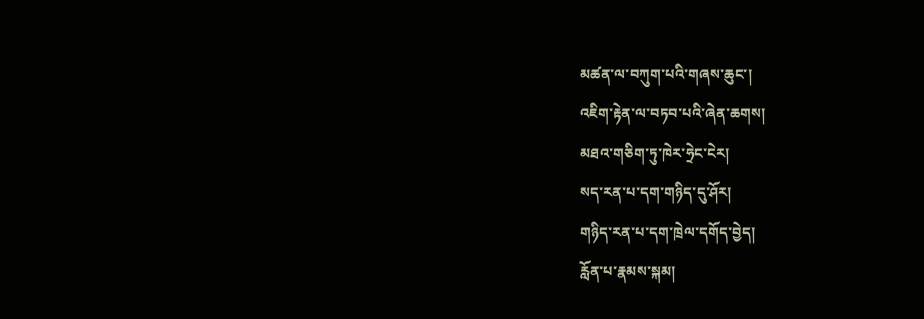མཚན་ལ་བཀུག་པའི་གཞས་ཆུང་།
འཇིག་རྟེན་ལ་བཏབ་པའི་ཞེན་ཆགས།
མཐའ་གཅིག་ཏུ་ཁེར་ཧྲེང་ངེར།
སད་རན་པ་དག་གཉིད་དུ་ཤོར།
གཉིད་རན་པ་དག་ཁྲེལ་དགོད་བྱེད།
རློན་པ་རྣམས་སྐམ།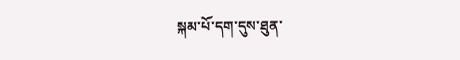སྐམ་པོ་དག་དུས་ཐུན་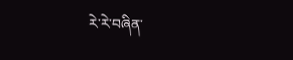རེ་རེ་བཞིན་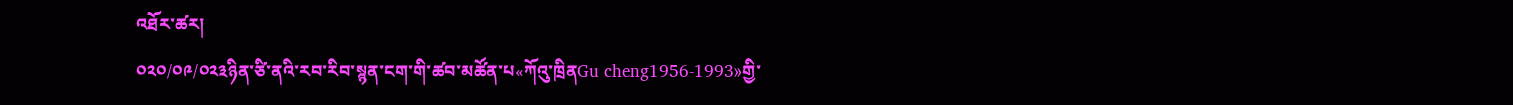འཐོར་ཚར།
༠༢༠/༠༩/༠༢༣ཉིན་ཙི་ནའི་རབ་རིབ་སྙན་ངག་གི་ཚབ་མཚོན་པ«ཀོའུ་ཁྲིནGu cheng1956-1993»གྱི་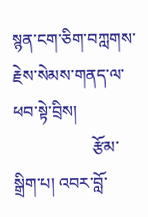སྙན་ངག་ཅིག་བཀླགས་རྗེས་སེམས་གནད་ལ་ཕབ་སྟེ་བྲིས།
                   རྩོམ་སྒྲིག་པ། འབར་བློ་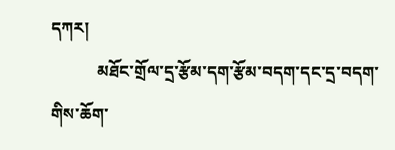དཀར།
           མཐོང་གྲོལ་དྲ་རྩོམ་དག་རྩོམ་བདག་དང་དྲ་བདག་གིས་ཆོག་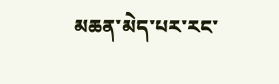མཆན་མེད་པར་རང་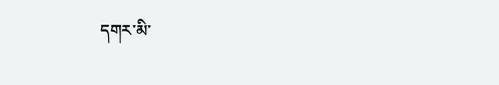དགར་མི་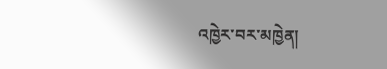འཁྱེར་བར་མཁྱེན།